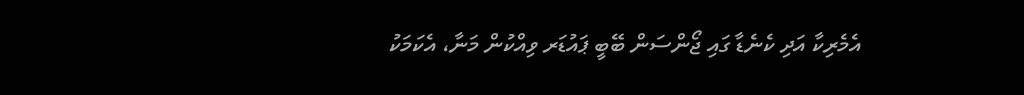އެމެރިކާ އަދި ކެނެޑާ ގައި ޖޯންސަން ބޭބީ ޕައުޑަރ ވިއްކުން މަނާ، އެކަމަކު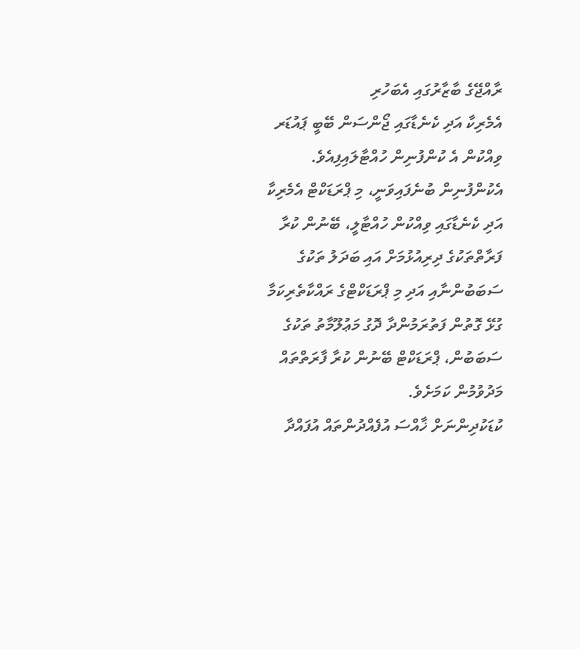ރާއްޖޭގެ ބާޒާރުގައި އެބަހުރި
އެމެރިކާ އަދި ކެނެޑާގައި ޖޯންސަން ބޭބީ ޕައުޑަރ ވިއްކުން އެ ކުންފުނިން ހުއްޓާލައިފިއެވެ.
އެކުންފުނިން ބުނެފައިވަނީ، މި ޕްރަޑަކްޓް އެމެރިކާ އަދި ކެނެޑާގައި ވިއްކުން ހުއްޓާލީ، ބޭނުން ކުރާ ފަރާތްތަކުގެ ދިރިއުޅުމަށް އައި ބަދަލު ތަކުގެ ސަބަބުންނާއި އަދި މި ޕްރަޑަކްޓްގެ ރައްކާތެރިކަމާ ގުޅޭ ގޮތުން ފަތުރަމުންދާ ދޮގު މަޢުލޫމާތު ތަކުގެ ސަބަބުން، ޕްރަޑަކްޓް ބޭނުން ކުރާ ފާރަތްތައް މަދުވުމުން ކަމަށެވެ.
ކުޑަކުދިންނަށް ޚާއްސަ އުފެއްދުންތައް އުފައްދާ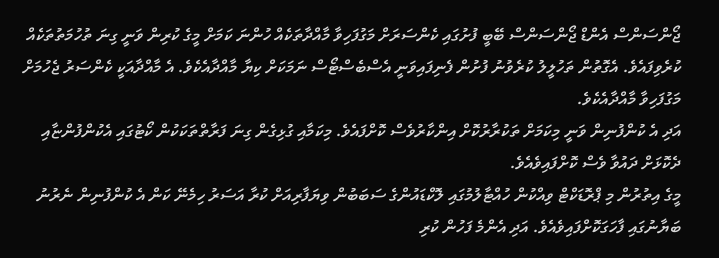ޖޯންސަންސް އެންޑް ޖޯންސަންސް ބޭބީ ފުށުގައި ކެންސަރަށް މަގުފަހިވާ މާއްދާތަކެއް ހުންނަ ކަމަށް މީގެ ކުރިން ވަނީ ގިނަ ތުހުމަތުތަކެއް ކުރެވިފައެވެ. އެގޮތުން ތަހުލީލު ކުރެވުނު ފުށުން ފެނިފައިވަނީ އެސްބެސްޓޯސް ނަމަކަށް ކިޔާ މާއްދާއެކެވެ. އެ މާއްދާއަކީ ކެންސަރު ޖެހުމަށް މަގުފަހިވާ މާއްދާއެކެވެ.
އަދި އެ ކުންފުނިން ވަނީ މިކަމަށް ތަކުރާރުކޮށް އިންކާރުވެސް ކޮށްފައެވެ. މިކަމާއި ގުޅިގެން ގިނަ ފަރާތްތަކަކުން ކޯޓުގައި އެކުންފުންޏާއި ދެކޮޅަށް ދައުވާ ވެސް ކޮށްފައިވެއެވެ.
މީގެ އިތުރުން މި ޕްރޮޑަކްޓް ވިއްކުން ހުއްޓާލުމުގައި ލޮކްޑައުންގެ ސަބަބުން ވިޔަފާރިއަށް ކުރާ އަސަރު ހިމެނޭ ކަން އެ ކުންފުނިން ނެރުނު ބަޔާނުގައި ފާހަގަކޮށްފައިވެއެވެ. އަދި އެންމެ ފަހުން ކުރި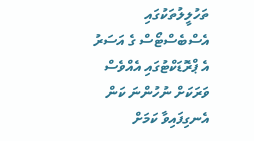ތަހުލީލުތަކުގައި އެސްބެސްޓޯސް ގެ އަސަރު އެ ޕްރޮޑަކްޓުގައި އެއްވެސް ވަރަކަށް ނުހުންނަ ކަން އެނގިފައިވާ ކަމަށް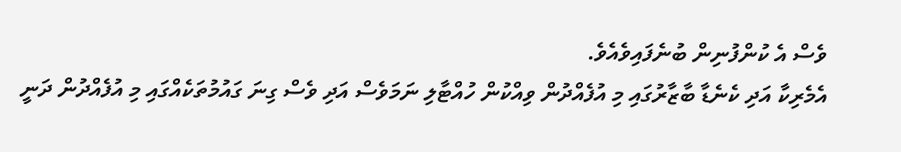ވެސް އެ ކުންފުނިން ބުނެފައިވެއެވެ.
އެމެރިކާ އަދި ކެނެޑާ ބާޒާރުގައި މި އުފެއްދުން ވިއްކުން ހުއްޓާލި ނަމަވެސް އަދި ވެސް ގިނަ ގައުމުތަކެއްގައި މި އުފެއްދުން ދަނީ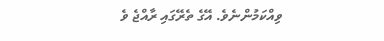ވިއްކަމުންނެވެ. އޭގެ ތެރޭގައި ރާއްޖެ ވެ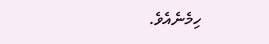ހިމެނެއެވެ.